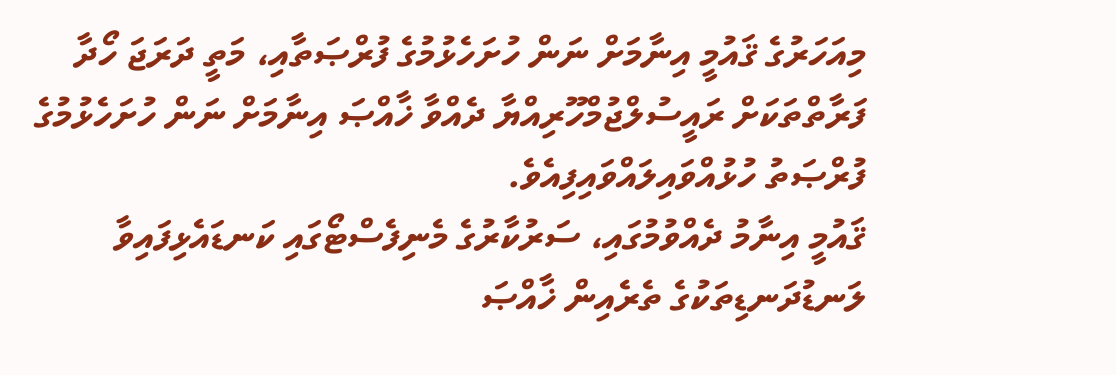މިއަހަރުގެ ޤައުމީ އިނާމަށް ނަން ހުށަހެޅުމުގެ ފުރްޞަތާއި، މަތީ ދަރަޖަ ހޯދާ ފަރާތްތަކަށް ރައީސުލްޖުމްހޫރިއްޔާ ދެއްވާ ޚާއްޞަ އިނާމަށް ނަން ހުށަހެޅުމުގެ ފުރްޞަތު ހުޅުއްވައިލައްވައިފިއެވެ.
ޤައުމީ އިނާމު ދެއްވުމުގައި، ސަރުކާރުގެ މެނިފެސްޓޯގައި ކަނޑައެޅިފައިވާ ލަނޑުދަނޑިތަކުގެ ތެރެއިން ޚާއްޞަ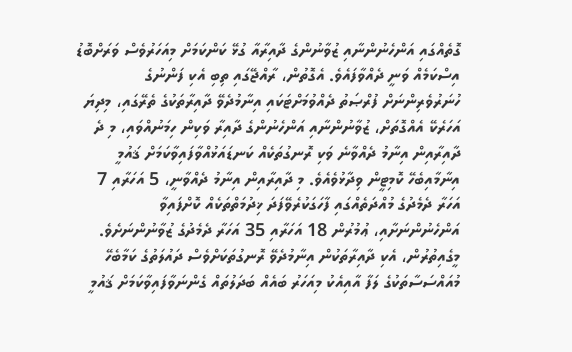ގޮތެއްގައި އަންހެނުންނާއި ޒުވާނުންގެ ދާއިރާއާ ގުޅޭ ކަންކަމަށް މިއަހަރުވެސް ވަރަށްބޮޑު އިސްކަމެއް ވަނީ ދެއްވާފައެވެ. އެގޮތުން، ރާއްޖޭގައި ތިބި އެކި ފަންނުގެ ހުނަރުވެރިންނަށް ފުރްޞަތު ދެއްވުމަށްޓަކައި އިނާމުދެވޭ ދާއިރާތަކުގެ ތެރޭގައި، މިދިޔަ އަހަރެކޭ އެއްގޮތަށް، ޒުވާނުންނާއި އަންހެނުންގެ ދާއިރާ ވަކިން ހިމަނުއްވައި، މި ދެ ދާއިރާއިން އިނާމު ދެއްވާނެ ވަކި ރޮނގުތަކެއް ކަނޑައަޅުއްވާފައިވާކަމަށް ޤައުމީ އިނާމާއިބެހޭ ކޮމިޓީން ވިދާޅުވެއެވެ. މި ދާއިރާއިން އިނާމު ދެއްވާނީ، 5 އަހަރާއި 7 އަހަރާ ދެމެދުގެ މުއްދަތެއްގައި ފާހަގަކުރެވޭފަދަ ޚިދުމަތްތަކެއް ކޮށްފައިވާ އަންހެނުންނަށާއި، ޢުމުރުން 18 އަހަރާއި 35 އަހަރާ ދެމެދުގެ ޒުވާނުންނަށެވެ. މީގެއިތުރުން، އެކި ދާއިރާތަކުން އިނާމުދެވޭ ރޮނގުތަކަށްވެސް ދައުލަތުގެ ކަމާބެހޭ މުއައްސަސާތަކުގެ ލަފާ އާއިއެކު މިއަހަރު ބައެއް ބަދަލުތައް ގެންނަވާފައިވާކަމަށް ޤައުމީ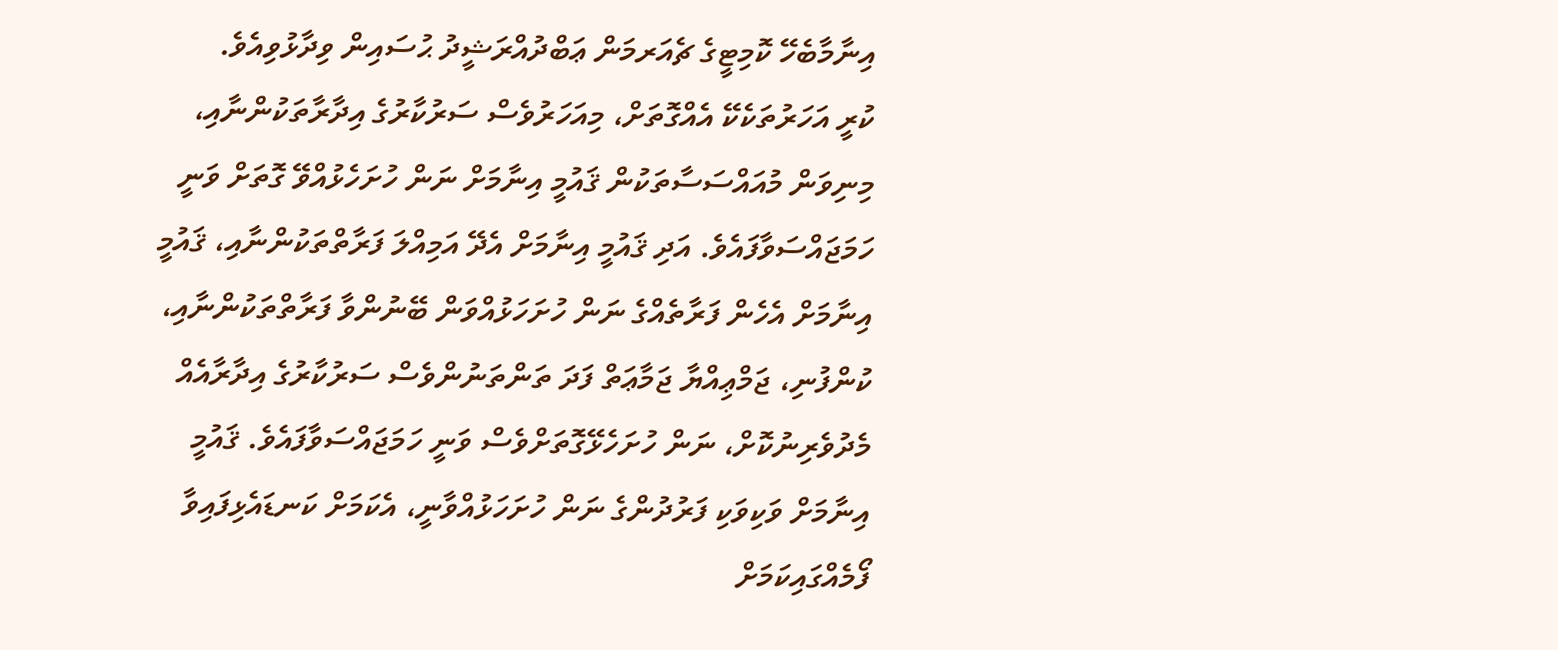އިނާމާބެހޭ ކޮމިޓީގެ ޗެއަރމަން ޢަބްދުއްރަޝީދު ޙުސައިން ވިދާޅުވިއެވެ.
ކުރީ އަހަރުތަކެކޭ އެއްގޮތަށް، މިއަހަރުވެސް ސަރުކާރުގެ އިދާރާތަކުންނާއި، މިނިވަން މުއައްސަސާތަކުން ޤައުމީ އިނާމަށް ނަން ހުށަހެޅުއްވޭ ގޮތަށް ވަނީ ހަމަޖައްސަވާފައެވެ. އަދި ޤައުމީ އިނާމަށް އެދޭ އަމިއްލަ ފަރާތްތަކުންނާއި، ޤައުމީ އިނާމަށް އެހެން ފަރާތެއްގެ ނަން ހުށަހަޅުއްވަން ބޭނުންވާ ފަރާތްތަކުންނާއި، ކުންފުނި، ޖަމްޢިއްޔާ ޖަމާޢަތް ފަދަ ތަންތަނުންވެސް ސަރުކާރުގެ އިދާރާއެއް މެދުވެރިނުކޮށް، ނަން ހުށަހެޅޭގޮތަށްވެސް ވަނީ ހަމަޖައްސަވާފައެވެ. ޤައުމީ އިނާމަށް ވަކިވަކި ފަރުދުންގެ ނަން ހުށަހަޅުއްވާނީ، އެކަމަށް ކަނޑައެޅިފައިވާ ފޯމެއްގައިކަމަށް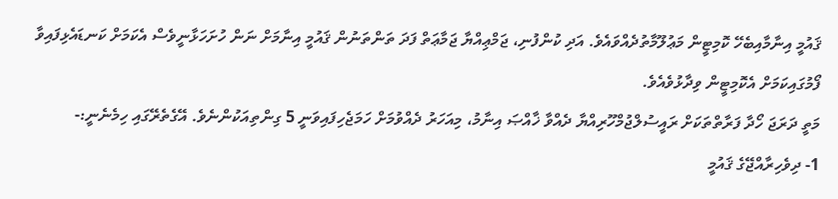ޤައުމީ އިނާމާއިބެހޭ ކޮމިޓީން މަޢުލޫމާތުދެއްވައެވެ. އަދި ކުންފުނި، ޖަމްޢިއްޔާ ޖަމާޢަތް ފަދަ ތަންތަނުން ޤައުމީ އިނާމަށް ނަން ހުށަހަޅާނީވެސް އެކަމަށް ކަނޑައެޅިފައިވާ ފޯމުގައިކަމަށް އެކޮމިޓީން ވިދާޅުވެއެވެ.
މަތީ ދަރަޖަ ހޯދާ ފަރާތްތަކަށް ރައީސުލްޖުމްހޫރިއްޔާ ދެއްވާ ޚާއްޞަ އިނާމު، މިއަހަރު ދެއްވުމަށް ހަމަޖެހިފައިވަނީ 5 ގިންތިއަކުންނެވެ. އޭގެތެރޭގައި ހިމެނެނީ:-
1- ދިވެހިރާއްޖޭގެ ޤައުމީ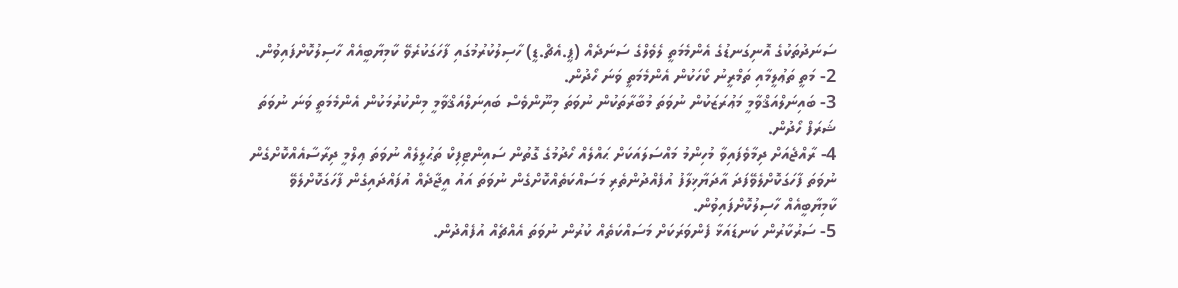ސަނަދުތަކުގެ އޮނިގަނޑުގެ އެންމެމަތީ ލެވެލްގެ ސަނަދެއް (ޕީ.އެޗް.ޑީ) ހާސިލުކުރުމުގައި ފާހަގަކުރެވޭ ކާމިޔާބީއެއް ހާސިލުކޮށްފައިވުން.
2- މަތީ ތަޢުލީމާއި ތަމްރީނު ކޯހަކުން އެންމެމަތީ ވަނަ ހޯދުން.
3- ބައިނަލްއަޤްވާމީ މަޢުރަޒަކުން ނުވަތަ މުބާރާތަކުން ނުވަތަ މިނޫންވެސް ބައިނަލްއަޤްވާމީ މިންކުރުމަކުން އެންމެމަތީ ވަނަ ނުވަތަ ޝަރަފް ހޯދުން.
4- ރާއްޖެއަށް ދިމާވެފައިވާ މުހިންމު މައްސަލައަކަށް ޙައްލެއް ހޯދުމުގެ ގޮތުން ސައިންޓިފިކް ތަޙުލީލެއް ނުވަތަ ޢިލްމީ ދިރާސާއެއްކޮށްގެން ނުވަތަ ފާހަގަކޮށްލެވޭފަދަ އާދަޔާޚިލާފު އުފެއްދުންތެރި މަސައްކަތެއްކޮށްގެން ނުވަތަ އައު އީޖާދެއް އުފައްދައިގެން ފާހަގަކޮށްލެވޭ ކާމިޔާބީއެއް ހާސިލުކޮށްފައިވުން.
5- ސަރުކާރުން ކަނޑައަޅާ ފެންވަރަކަށް މަސައްކަތެއް ކުރުން ނުވަތަ އެއްޗެއް އުފެއްދުން.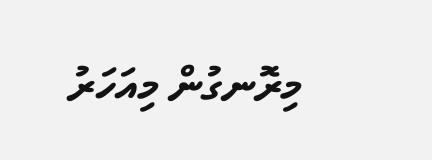މިރޮނގުން މިއަހަރު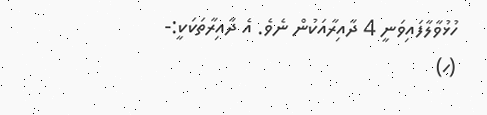ހުޅުވާލާފައިވަނީ 4 ދާއިރާއަކުން ނެވެ. އެ ދާއިރާތަކަކީ:-
(ހ)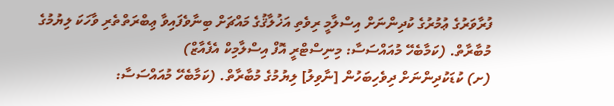ފުރާވަރުގެ ޢުމުރުގެ ކުދިންނަށް އިސްލާމީ ރިވެތި އަޚުލާޤުގެ މައްޗަށް ބިނާވެފައިވާ ޢިބްރަތްތެރި ވާހަކަ ލިޔުމުގެ މުބާރާތް. (ކަމާބެހޭ މުއައްސަސާ: މިނިސްޓްރީ އޮފް އިސްލާމިކް އެފެއާޒް)
(ށ) ކުޑަކުދިންނަށް ދިވެހިބަހުން [ނާވިލު] ލިޔުމުގެ މުބާރާތް. (ކަމާބެހޭ މުއައްސަސާ: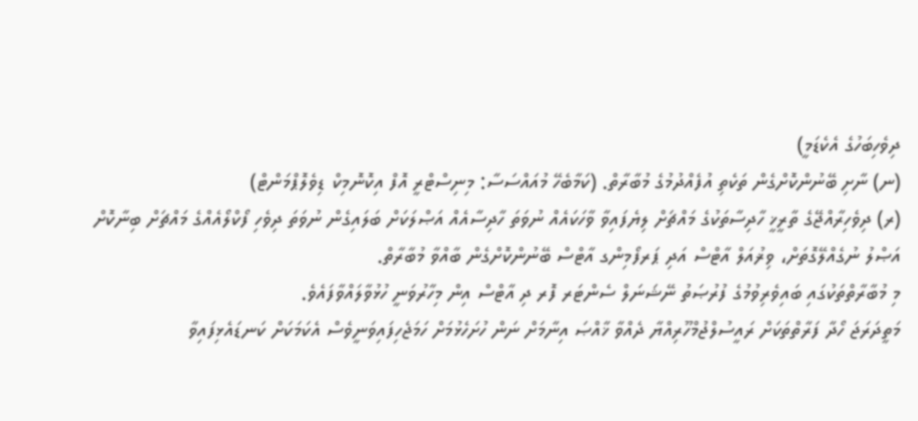ދިވެހިބަހުގެ އެކެޑަމީ)
(ނ) ނާށި ބޭނުންކޮށްގެން ތަކެތި އުފެއްދުމުގެ މުބާރާތް. (ކަމާބެހޭ މުއައްސަސާ: މިނިސްޓްރީ އޮފް އިކޮނޮމިކް ޑިވެލޮޕްމަންޓް)
(ރ) ދިވެހިރާއްޖޭގެ ތާރީޚީ ހާދިސާތަކުގެ މައްޗަށް ލިޔެފައިވާ ވާހަކައެއް ނުވަތަ ހާދިސާއެއް އަޞްލަކަށް ބަލައިގެން ނުވަތަ ދިވެހި ފޯކްލޯއެއްގެ މައްޗަށް ބިނާކޮށް އަޞްލު ނުގެއްލޭގޮތަށް، ވިޜުއަލް އާޓްސް އަދި ޕަރފޯމިންގ އާޓްސް ބޭނުންކޮށްގެން ބާއްވާ މުބާރާތް.
މި މުބާރާތްތަކުގައި ބައިވެރިވުމުގެ ފުރުޞަތު ނޭޝަނަލް ސެންޓަރ ފޮރ ދި އާޓްސް އިން މިހާރުވަނީ ހުޅުވާލައްވާފައެވެ.
މަތީދަރަޖަ ހޯދާ ފަރާތްތަކަށް ރައީސުލްޖުމްހޫރިއްޔާ ދެއްވާ ޚާއްޞަ އިނާމަށް ނަން ހުށަހެޅުމަށް ހަމަޖެހިފައިވަނީވެސް އެކަމަކަށް ކަނޑައެޅިފައިވާ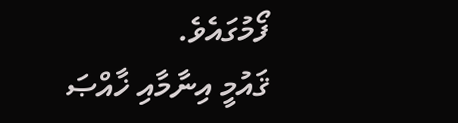ފޯމުގައެވެ.
ޤައުމީ އިނާމާއި ޚާއްޞަ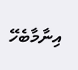އިނާމާބެހޭ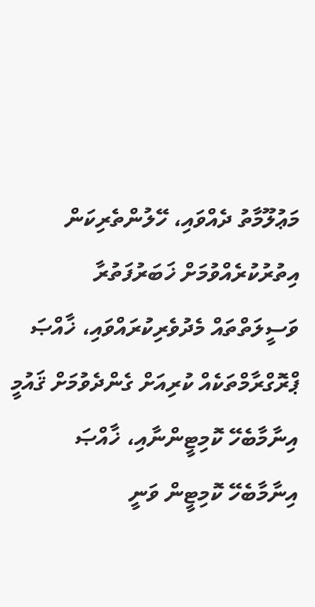މަޢުލޫމާތު ދެއްވައި، ހޭލުންތެރިކަން އިތުރުކުރެއްވުމަށް ޚަބަރުފަތުރާ ވަސީލަތްތައް މެދުވެރިކުރައްވައި، ޚާއްޞަ ޕްރޮގްރާމްތަކެއް ކުރިއަށް ގެންދެވުމަށް ޤައުމީ އިނާމާބެހޭ ކޮމިޓީންނާއި، ޚާއްޞަ އިނާމާބެހޭ ކޮމިޓީން ވަނީ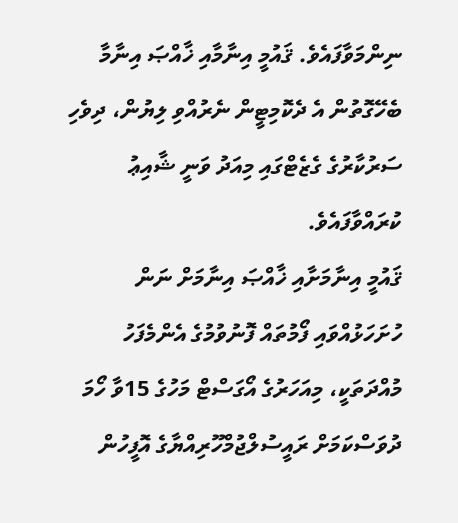ނިންމަވާފައެވެ. ޤައުމީ އިނާމާއި ޚާއްޞަ އިނާމާ ބެހޭގޮތުން އެ ދެކޮމިޓީން ނެރުއްވި ލިޔުން، ދިވެހި ސަރުކާރުގެ ގެޒެޓްގައި މިއަދު ވަނީ ޝާއިޢު ކުރައްވާފައެވެ.
ޤައުމީ އިނާމަށާއި ޚާއްޞަ އިނާމަށް ނަން ހުށަހަޅުއްވައި ފޯމުތައް ފޮނުވުމުގެ އެންމެފަހު މުއްދަތަކީ، މިއަހަރުގެ އޯގަސްޓް މަހުގެ 15ވާ ހޯމަ ދުވަސްކަމަށް ރައީސުލްޖުމްހޫރިއްޔާގެ އޮފީހުން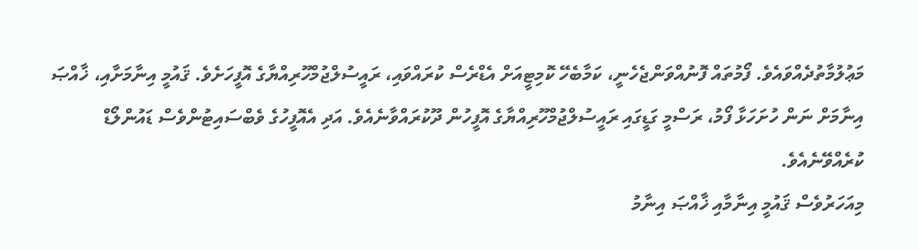މަޢުލުމާތުދެއްވައެވެ. ފޯމުތައް ފޮނުއްވަންޖެހެނީ، ކަމާބެހޭ ކޮމިޓީއަށް އެޑްރެސް ކުރައްވައި، ރައީސުލްޖުމްހޫރިއްޔާގެ އޮފީހަށެވެ. ޤައުމީ އިނާމަށާއި، ޚާއްޞަ އިނާމަށް ނަން ހުށަހަޅާ ފޯމު، ރަސްމީ ގަޑީގައި ރައީސުލްޖުމްހޫރިއްޔާގެ އޮފީހުން ދޫކުރައްވާނެއެވެ. އަދި އެއޮފީހުގެ ވެބްސައިޓުންވެސް ޑައުންލޯޑް ކުރެއްވޭނެއެވެ.
މިއަހަރުވެސް ޤައުމީ އިނާމާއި ޚާއްޞަ އިނާމު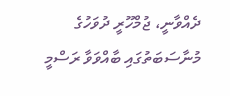ދެއްވާނީ، ޖުމްހޫރީ ދުވަހުގެ މުނާސަބަތުގައި ބާއްވަވާ ރަސްމީ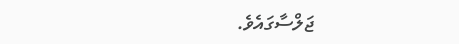ޖަލްސާގައެވެ.